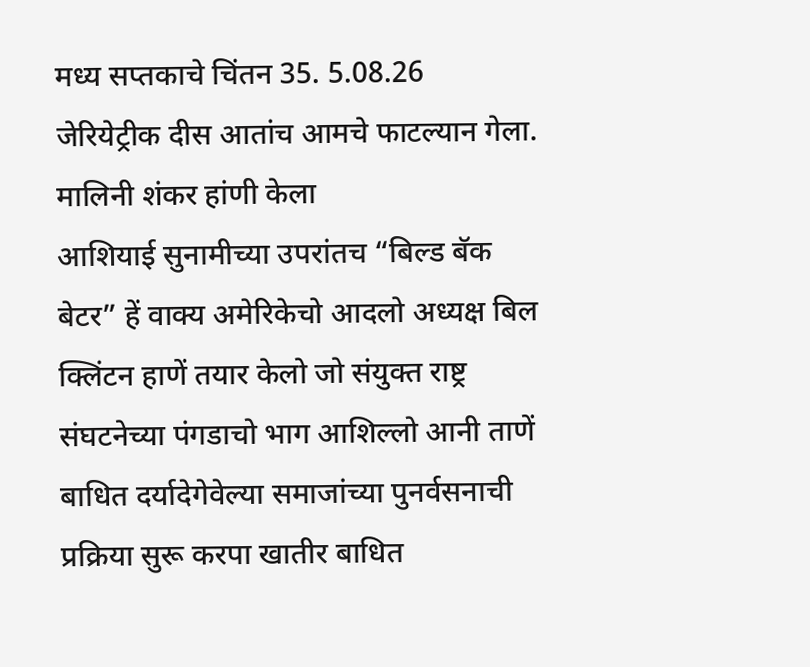मध्य सप्तकाचे चिंतन 35. 5.08.26
जेरियेट्रीक दीस आतांच आमचे फाटल्यान गेला.
मालिनी शंकर हांणी केला
आशियाई सुनामीच्या उपरांतच “बिल्ड बॅक बेटर” हें वाक्य अमेरिकेचो आदलो अध्यक्ष बिल क्लिंटन हाणें तयार केलो जो संयुक्त राष्ट्र संघटनेच्या पंगडाचो भाग आशिल्लो आनी ताणें बाधित दर्यादेगेवेल्या समाजांच्या पुनर्वसनाची प्रक्रिया सुरू करपा खातीर बाधित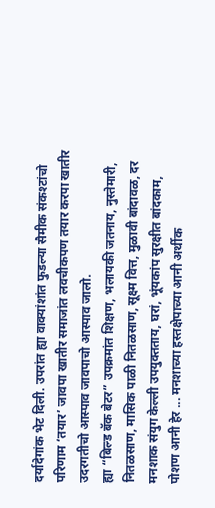दर्यादेगांक भेट दिली. उपरांत ह्या वाक्यांशांत फुडल्या सैमीक संकश्टांचो परिणाम ‘तयार’ जावपा खातीर समाजांत लवचीकपण तयार करपा खातीर उदरगतीचो आस्पाव जावपाचो आस्पाव जालो.
ह्या “बिल्ड बॅक बेटर” उपक्रमांत शिक्षण, भलायकी जतनाय, नुस्तेमारी, नितळसाण, मासिक पाळी नितळसाण, सूक्ष्म वित्त, मुळावी बांदावळ, दर मनशाक संयुग केल्ली उपयुक्तताय, घरां, भूंयकांप सुरक्षीत बांदकाम, पोशण आनी हेर ... मनशाच्या हस्तक्षेपाच्या आनी अर्थीक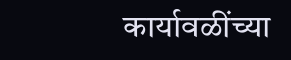कार्यावळींच्या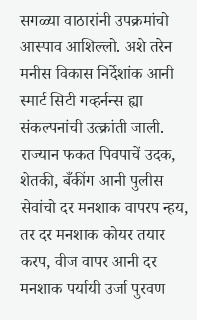सगळ्या वाठारांनी उपक्रमांचो आस्पाव आशिल्लो. अशे तरेन मनीस विकास निर्देशांक आनी स्मार्ट सिटी गव्हर्नन्स ह्या संकल्पनांची उत्क्रांती जाली. राज्यान फकत पिवपाचें उदक, शेतकी, बँकींग आनी पुलीस सेवांचो दर मनशाक वापरप न्हय, तर दर मनशाक कोयर तयार करप, वीज वापर आनी दर मनशाक पर्यायी उर्जा पुरवण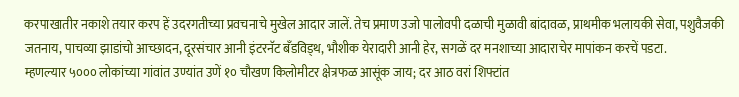करपाखातीर नकाशे तयार करप हें उदरगतीच्या प्रवचनाचे मुखेल आदार जालें. तेच प्रमाण उजो पालोवपी दळाची मुळावी बांदावळ, प्राथमीक भलायकी सेवा, पशुवैजकी जतनाय, पाचव्या झाडांचो आच्छादन, दूरसंचार आनी इंटरनॅट बँडविड्थ, भौशीक येरादारी आनी हेर, सगळें दर मनशाच्या आदाराचेर मापांकन करचें पडटा.
म्हणल्यार ५००० लोकांच्या गांवांत उण्यांत उणें १० चौखण किलोमीटर क्षेत्रफळ आसूंक जाय; दर आठ वरां शिफ्टांत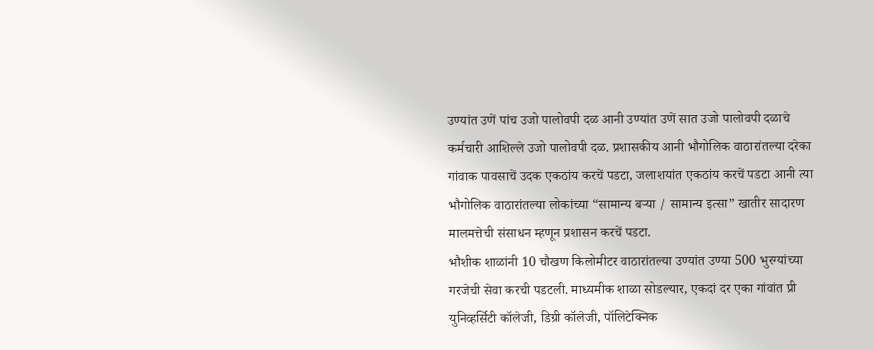उण्यांत उणें पांच उजो पालोवपी दळ आनी उण्यांत उणें सात उजो पालोवपी दळाचे कर्मचारी आशिल्ले उजो पालोवपी दळ. प्रशासकीय आनी भौगोलिक वाठारांतल्या दरेका गांवाक पावसाचें उदक एकठांय करचें पडटा, जलाशयांत एकठांय करचें पडटा आनी त्या भौगोलिक वाठारांतल्या लोकांच्या “सामान्य बऱ्या / सामान्य इत्सा” खातीर सादारण मालमत्तेची संसाधन म्हणून प्रशासन करचें पडटा.
भौशीक शाळांनी 10 चौखण किलोमीटर वाठारांतल्या उण्यांत उण्या 500 भुरग्यांच्या गरजेची सेवा करची पडटली. माध्यमीक शाळा सोडल्यार, एकदां दर एका गांवांत प्री युनिव्हर्सिटी कॉलेजी, डिग्री कॉलेजी, पॉलिटेक्निक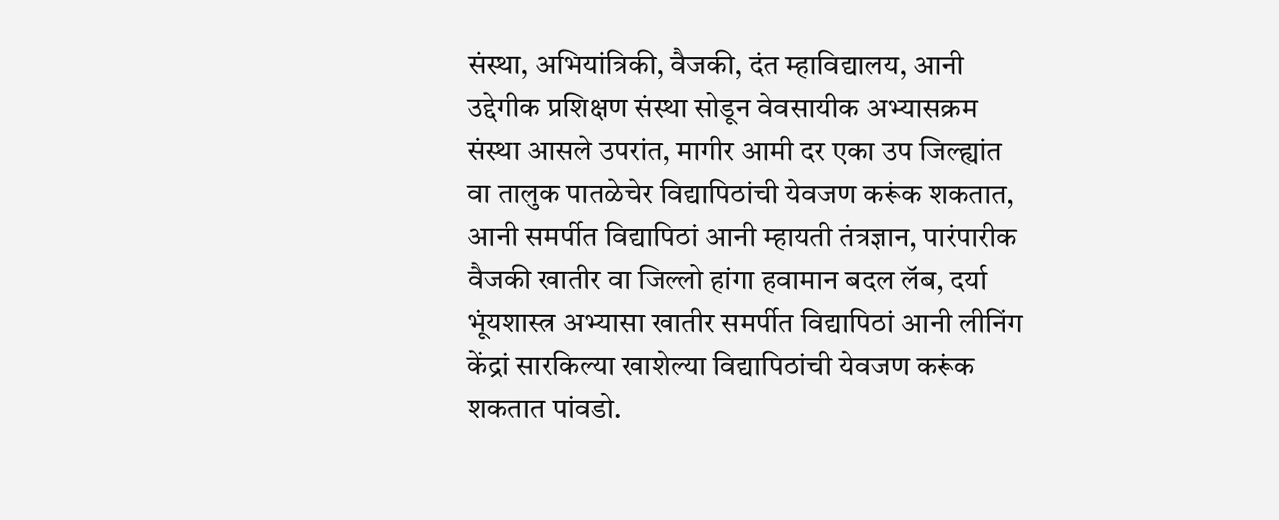संस्था, अभियांत्रिकी, वैजकी, दंत म्हाविद्यालय, आनी उद्देगीक प्रशिक्षण संस्था सोडून वेवसायीक अभ्यासक्रम संस्था आसले उपरांत, मागीर आमी दर एका उप जिल्ह्यांत वा तालुक पातळेचेर विद्यापिठांची येवजण करूंक शकतात, आनी समर्पीत विद्यापिठां आनी म्हायती तंत्रज्ञान, पारंपारीक वैजकी खातीर वा जिल्लो हांगा हवामान बदल लॅब, दर्या भूंयशास्त्र अभ्यासा खातीर समर्पीत विद्यापिठां आनी लीनिंग केंद्रां सारकिल्या खाशेल्या विद्यापिठांची येवजण करूंक शकतात पांवडो.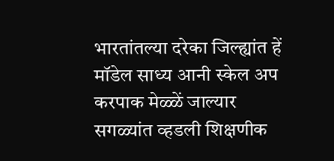भारतांतल्या दरेका जिल्ह्यांत हें मॉडेल साध्य आनी स्केल अप करपाक मेळ्ळें जाल्यार सगळ्यांत व्हडली शिक्षणीक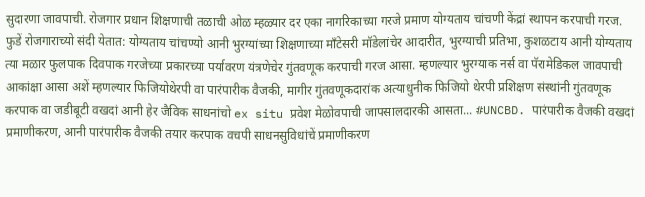सुदारणा जावपाची. रोजगार प्रधान शिक्षणाची तळाची ओळ म्हळ्यार दर एका नागरिकाच्या गरजे प्रमाण योग्यताय चांचणी केंद्रां स्थापन करपाची गरज.
फुडें रोजगाराच्यो संदी येतात: योग्यताय चांचण्यो आनी भुरग्यांच्या शिक्षणाच्या माँटेसरी मॉडेलांचेर आदारीत, भुरग्याची प्रतिभा, कुशळटाय आनी योग्यताय त्या मळार फुलपाक दिवपाक गरजेच्या प्रकारच्या पर्यावरण यंत्रणेचेर गुंतवणूक करपाची गरज आसा. म्हणल्यार भुरग्याक नर्स वा पॅरामेडिकल जावपाची आकांक्षा आसा अशें म्हणल्यार फिजियोथेरपी वा पारंपारीक वैजकी, मागीर गुंतवणूकदारांक अत्याधुनीक फिजियो थेरपी प्रशिक्षण संस्थांनी गुंतवणूक करपाक वा जडीबूटी वखदां आनी हेर जैविक साधनांचो ex situ प्रवेश मेळोवपाची जापसालदारकी आसता... #UNCBD. पारंपारीक वैजकी वखदां प्रमाणीकरण, आनी पारंपारीक वैजकी तयार करपाक वचपी साधनसुविधांचें प्रमाणीकरण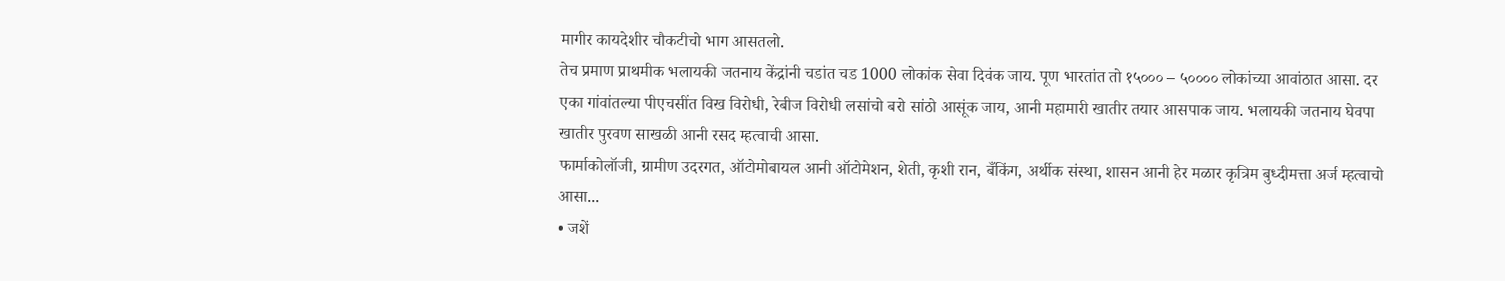मागीर कायदेशीर चौकटीचो भाग आसतलो.
तेच प्रमाण प्राथमीक भलायकी जतनाय केंद्रांनी चडांत चड 1000 लोकांक सेवा दिवंक जाय. पूण भारतांत तो १५००० – ५०००० लोकांच्या आवांठात आसा. दर एका गांवांतल्या पीएचसींत विख विरोधी, रेबीज विरोधी लसांचो बरो सांठो आसूंक जाय, आनी महामारी खातीर तयार आसपाक जाय. भलायकी जतनाय घेवपा खातीर पुरवण साखळी आनी रसद म्हत्वाची आसा.
फार्माकोलॉजी, ग्रामीण उदरगत, ऑटोमोबायल आनी ऑटोमेशन, शेती, कृशी रान, बँकिंग, अर्थीक संस्था, शासन आनी हेर मळार कृत्रिम बुध्दीमत्ता अर्ज म्हत्वाचो आसा...
• जशें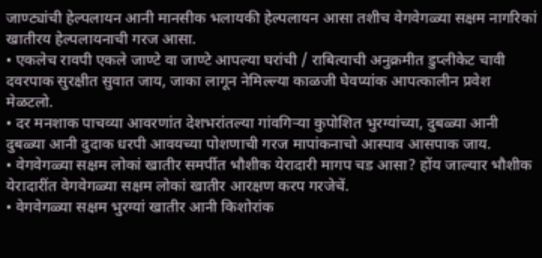जाण्ट्यांची हेल्पलायन आनी मानसीक भलायकी हेल्पलायन आसा तशीच वेगवेगळ्या सक्षम नागरिकां खातीरय हेल्पलायनाची गरज आसा.
• एकलेच रावपी एकले जाण्टे वा जाण्टे आपल्या घरांची / राबित्याची अनुक्रमीत डुप्लीकेट चावी दवरपाक सुरक्षीत सुवात जाय, जाका लागून नेमिल्ल्या काळजी घेवप्यांक आपत्कालीन प्रवेश मेळटलो.
• दर मनशाक पाचव्या आवरणांत देशभरांतल्या गांवगिऱ्या कुपोशित भुरग्यांच्या, दुबळ्या आनी दुबळ्या आनी दुदाक धरपी आवयच्या पोशणाची गरज मापांकनाचो आस्पाव आसपाक जाय.
• वेगवेगळ्या सक्षम लोकां खातीर समर्पीत भौशीक येरादारी मागप चड आसा? होंय जाल्यार भौशीक येरादारींत वेगवेगळ्या सक्षम लोकां खातीर आरक्षण करप गरजेचें.
• वेगवेगळ्या सक्षम भुरग्यां खातीर आनी किशोरांक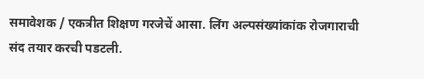समावेशक / एकत्रीत शिक्षण गरजेचें आसा. लिंग अल्पसंख्यांकांक रोजगाराची संद तयार करची पडटली.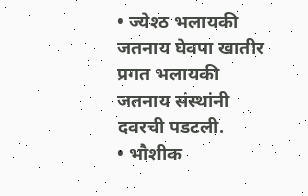• ज्येश्ठ भलायकी जतनाय घेवपा खातीर प्रगत भलायकी जतनाय संस्थांनी दवरची पडटली.
• भौशीक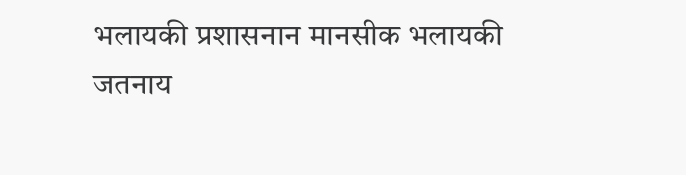भलायकी प्रशासनान मानसीक भलायकी जतनाय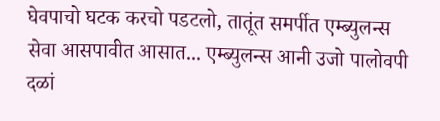घेवपाचो घटक करचो पडटलो, तातूंत समर्पीत एम्ब्युलन्स सेवा आसपावीत आसात... एम्ब्युलन्स आनी उजो पालोवपी दळां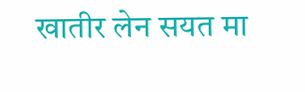खातीर लेन सयत मा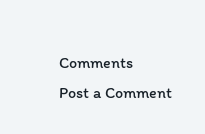Comments
Post a Comment